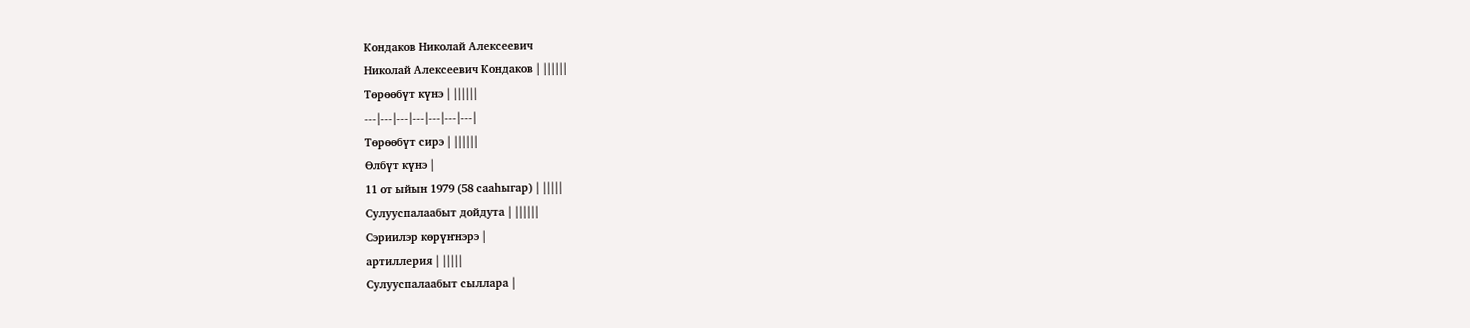Кондаков Николай Алексеевич
Николай Алексеевич Кондаков | ||||||
Төрөөбүт күнэ | ||||||
---|---|---|---|---|---|---|
Төрөөбүт сирэ | ||||||
Өлбүт күнэ |
11 от ыйын 1979 (58 сааһыгар) | |||||
Сулууспалаабыт дойдута | ||||||
Сэриилэр көрүҥнэрэ |
артиллерия | |||||
Сулууспалаабыт сыллара |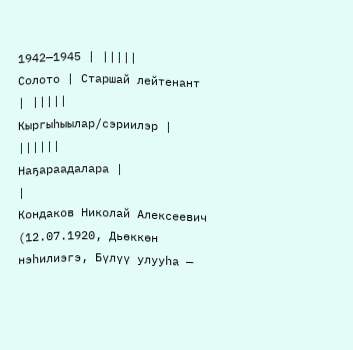1942—1945 | |||||
Солото | Старшай лейтенант | |||||
Кыргыһыылар/сэриилэр | ||||||
Наҕараадалара |
|
Кондаков Николай Алексеевич (12.07.1920, Дьөккөн нэһилиэгэ, Бүлүү улууһа —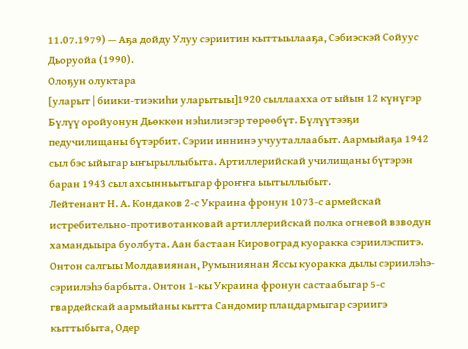11.07.1979) — Аҕа дойду Улуу сэриитин кыттыылааҕа, Сэбиэскэй Сойуус Дьоруойа (1990).
Олоҕун олуктара
[уларыт | биики-тиэкиһи уларытыы]1920 сыллаахха от ыйын 12 күнүгэр Бүлүү оройуонун Дьөккөн нэһилиэгэр төрөөбүт. Бүлүүтээҕи педучилищаны бүтэрбит. Сэрии иннинэ учууталлаабыт. Аармыйаҕа 1942 сыл бэс ыйыгар ыҥырыллыбыта. Артиллерийскай училищаны бүтэрэн баран 1943 сыл ахсынньытыгар фроҥҥа ыытыллыбыт.
Лейтенант Н. А. Кондаков 2-с Украина фронун 1073-с армейскай истребительно-противотанковай артиллерийскай полка огневой взводун хамандыыра буолбута. Аан бастаан Кировоград куоракка сэриилэспитэ. Онтон салгыы Молдавиянан, Румыниянан Яссы куоракка дылы сэриилэһэ-сэриилэһэ барбыта. Онтон 1-кы Украина фронун састаабыгар 5-с гвардейскай аармыйаны кытта Сандомир плацдармыгар сэриигэ кыттыбыта, Одер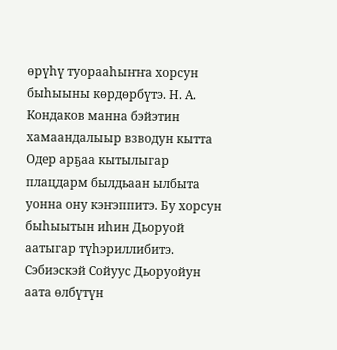өрүһү туорааһыҥҥа хорсун быһыыны көрдөрбүтэ. Н. А. Кондаков манна бэйэтин хамаандалыыр взводун кытта Одер арҕаа кытылыгар плацдарм былдьаан ылбыта уонна ону кэҥэппитэ. Бу хорсун быһыытын иһин Дьоруой аатыгар түһэриллибитэ.
Сэбиэскэй Сойуус Дьоруойун аата өлбүтүн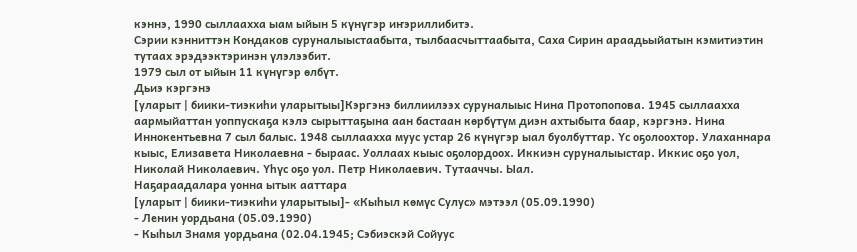кэннэ, 1990 сыллаахха ыам ыйын 5 күнүгэр иҥэриллибитэ.
Сэрии кэнниттэн Кондаков суруналыыстаабыта, тылбаасчыттаабыта, Саха Сирин араадьыйатын кэмитиэтин тутаах эрэдээктэринэн үлэлээбит.
1979 сыл от ыйын 11 күнүгэр өлбүт.
Дьиэ кэргэнэ
[уларыт | биики-тиэкиһи уларытыы]Кэргэнэ биллиилээх суруналыыс Нина Протопопова. 1945 сыллаахха аармыйаттан уоппускаҕа кэлэ сырыттаҕына аан бастаан көрбүтүм диэн ахтыбыта баар, кэргэнэ. Нина Иннокентьевна 7 сыл балыс. 1948 сыллаахха муус устар 26 күнүгэр ыал буолбуттар. Үс оҕолоохтор. Улаханнара кыыс, Елизавета Николаевна - быраас. Уоллаах кыыс оҕолордоох. Иккиэн суруналыыстар. Иккис оҕо уол, Николай Николаевич. Үһүс оҕо уол. Петр Николаевич. Тутааччы. Ыал.
Наҕараадалара уонна ытык ааттара
[уларыт | биики-тиэкиһи уларытыы]- «Кыһыл көмүс Сулус» мэтээл (05.09.1990)
- Ленин уордьана (05.09.1990)
- Кыһыл Знамя уордьана (02.04.1945; Сэбиэскэй Сойуус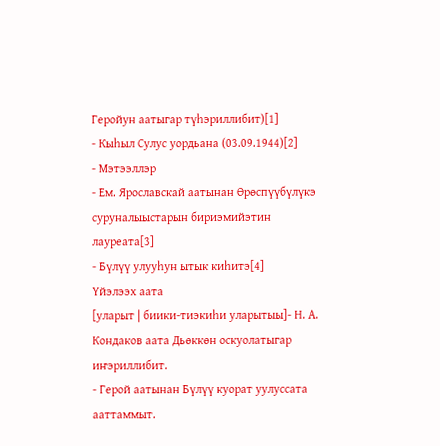Геройун аатыгар түһэриллибит)[1]
- Кыһыл Сулус уордьана (03.09.1944)[2]
- Мэтээллэр
- Ем. Ярославскай аатынан Өрөспүүбүлүкэ суруналыыстарын бириэмийэтин лауреата[3]
- Бүлүү улууһун ытык киһитэ[4]
Үйэлээх аата
[уларыт | биики-тиэкиһи уларытыы]- Н. А. Кондаков аата Дьөккөн оскуолатыгар иҥэриллибит.
- Герой аатынан Бүлүү куорат уулуссата ааттаммыт.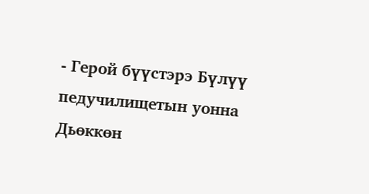- Герой бүүстэрэ Бүлүү педучилищетын уонна Дьөккөн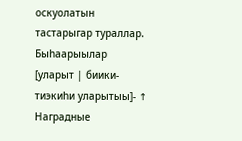оскуолатын тастарыгар тураллар.
Быһаарыылар
[уларыт | биики-тиэкиһи уларытыы]- ↑ Наградные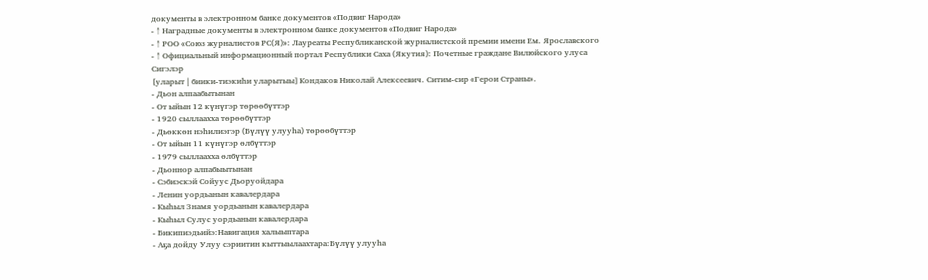документы в электронном банке документов «Подвиг Народа»
- ↑ Наградные документы в электронном банке документов «Подвиг Народа»
- ↑ РОО «Союз журналистов РС(Я)»: Лауреаты Республиканской журналистской премии имени Ем. Ярославского
- ↑ Официальный информационный портал Республики Саха (Якутия): Почетные граждане Вилюйского улуса
Сигэлэр
[уларыт | биики-тиэкиһи уларытыы]Кондаков Николай Алексеевич. Cитим-сир «Герои Страны».
- Дьон алпаабытынан
- От ыйын 12 күнүгэр төрөөбүттэр
- 1920 сыллаахха төрөөбүттэр
- Дьөккөн нэһилиэгэр (Бүлүү улууһа) төрөөбүттэр
- От ыйын 11 күнүгэр өлбүттэр
- 1979 сыллаахха өлбүттэр
- Дьоннор алпабыытынан
- Сэбиэскэй Сойуус Дьоруойдара
- Ленин уордьанын кавалердара
- Кыһыл Знамя уордьанын кавалердара
- Кыһыл Сулус уордьанын кавалердара
- Бикипиэдьийэ:Навигация халыыптара
- Аҕа дойду Улуу сэриитин кыттыылаахтара:Бүлүү улууһа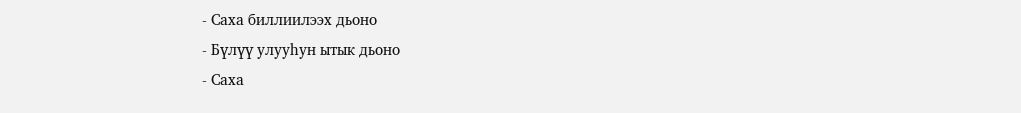- Саха биллиилээх дьоно
- Бүлүү улууһун ытык дьоно
- Саха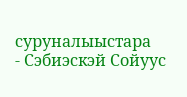суруналыыстара
- Сэбиэскэй Сойуус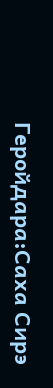Геройдара:Саха Сирэ